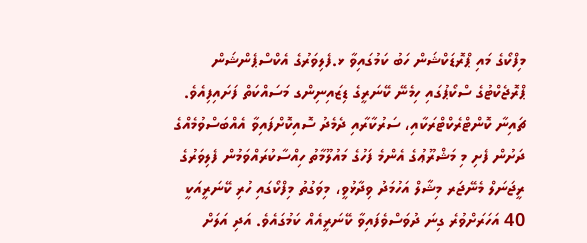މިފްކޯގެ މައި ޕްރޮޑަކްޝަން ހަބު ކަމުގައިވާ ޅ.ފެލިވަރުގެ އެކްސްޕެންޝަން ޕްރޮޖެކްޓުގެ ސްކޯޕުގައި ހިމެނޭ ކޭނަރީގެ ޑިޒައިނިންގ މަސައްކަތް ފަށައިފިއެވެ.
ޗައިނާ ކޮންޓްރެކްޓްރަކާއި، ސަރުކާރާއި ދެމެދު ސޮއިކޮށްފައިވާ އެއްބަސްވުމެއްގެ ދަށުން ފެށި މި މަޝްރޫޢުގެ އެންމެ ފަހުގެ މައުލޫމާތު ހިއްސާކުރައްވަމުން ފެލިވަރުގެ ރީޖަނަލް މެނޭޖަރ މިޝާލް އަހުމަދު ވިދާޅުވީ، މިވަގުތު މިފްކޯގައި ހުރި ކޭނަރީއަކީ 40 އަހަރަށްވުރެ ގިނަ ދުވަސްވެފައިވާ ކޭނަރީއެއް ކަމުގައެވެ. އަދި އަލަށް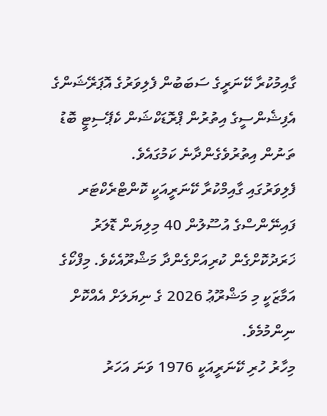ގާއިމުކުރާ ކޭނަރީގެ ސަބަބުން ފެލިވަރުގެ އޮޕަރޭޝަންގެ އެފިޝެންސީގެ އިތުރުން ޕްރޮޑަކްޝަން ކެޕޭސިޓީ ބޮޑު ތަނުން އިތުރުވެގެންދާނެ ކަމުގައެވެ.
ފެލިވަރުގައި ގާއިމްކުރާ ކޭނަރީއަކީ ކޮންޓްރެކްޓަރ ފައިނޭންސްގެ އުސޫލުން 40 މިލިޔަން ޑޮލަރު ޚަރަދުކޮށްގެން ކުރިއަށްގެންދާ މަޝްރޫއެކެވެ. މިފްކޯގެ އަމާޒަކީ މި މަޝްރޫޢު 2026 ގެ ނިޔަލަށް އެއްކޮށް ނިންމުމެވެ.
މިހާރު ހުރި ކޭނަރީއަކީ 1976 ވަނަ އަހަރު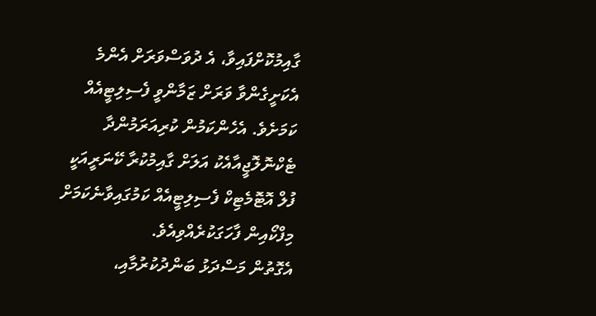ގާއިމުކޮށްފައިވާ، އެ ދުވަސްވަރަށް އެންމެ އެކަށީގެންވާ ވަރަށް ޒަމާންވީ ފެސިލިޓީއެއް ކަމަށެވެ. އެހެންކަމުން ކުރިއަރަމުންދާ ޓެކްނޮލޮޖީއާއެކު އަލަށް ގާއިމުކުރާ ކޭނަރީއަކީ ފުލް އޮޓޮމެޓިކް ފެސިލިޓީއެއް ކަމުގައިވާނެކަމަށް މިފްކޯއިން ފާހަގަކުރެއްވިއެވެ.
އެގޮތުން މަސްދަޅު ބަންދުކުރުމާއި،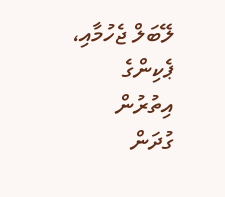ލޭބަލް ޖެހުމާއި، ޕެކިންގެ އިތުރުން ގުދަން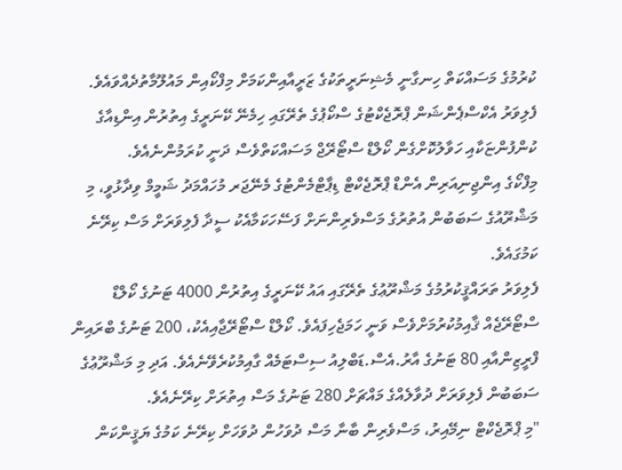ކުރުމުގެ މަސައްކަތް ހިނގާނީ މެޝިނަރީތަކުގެ ޒަރީއާއިންކަމަށް މިފްކޯއިން މައުލޫމާތުދެއްވައެވެ.
ފެލިވަރު އެކްސްޕެންޝަން ޕްރޮޖެކްޓުގެ ސްކޯޕުގެ ތެރޭގައި ހިމެނޭ ކޭނަރީގެ އިތުރުން އިންޑިއާގެ ކުންފުންޏަކާއި ހަވާލުކޮށްގެން ކޯލްޑް ސްޓޯރޭޖް މަސައްކަތްވެސް ދަނީ ކުރަމުންނެއެވެ.
މިފްކޯގެ އިންޖިނިއަރިން އެންޑް ޕްރޮޖެކްޓް ޑިޕާޓްމެންޓުގެ މެނޭޖަރ މުހައްމަދު ޝަމީމް ވިދާޅުވީ، މި މަޝްރޫއުގެ ސަބަބުން އުތުރުގެ މަސްވެރިންނަށް ފަސޭހަކަމާއެކު ސީދާ ފެލިވަރަށް މަސް ކިރޭނެ ކަމުގައެވެ.
ފެލިވަރު ތަރައްޤީކުރުމުގެ މަޝްރޫޢުގެ ތެރޭގައި އައު ކޭނަރީގެ އިތުރުން 4000 ޓަނުގެ ކޯލްޑް ސްޓޯރޭޖެއް ޤާއިމުކުރުމަށްވެސް ވަނީ ހަމަޖެހިފައެވެ. ކޯލްޑް ސްޓޯރޭޖާއިއެކު، 200 ޓަނުގެ ބްރައިން ފްރީޒިންއާއި 80 ޓަނުގެ އާރު.އެސް.ޑަބްލިއު ސިސްޓަމެއް ގާއިމުކުރެވޭނެއެވެ. އަދި މި މަޝްރޫޢުގެ ސަބަބުން ފެލިވަރަށް ދުވާލެއްގެ މައްޗަށް 280 ޓަނުގެ މަސް އިތުރަށް ކިރޭނެއެވެ.
"މި ޕްރޮޖެކްޓް ނިމޭއިރު، މަސްވެރިން ބާނާ މަސް ދުވަހުން ދުވަހަށް ކިރޭނެ ކަމުގެ ޔަޤީންކަން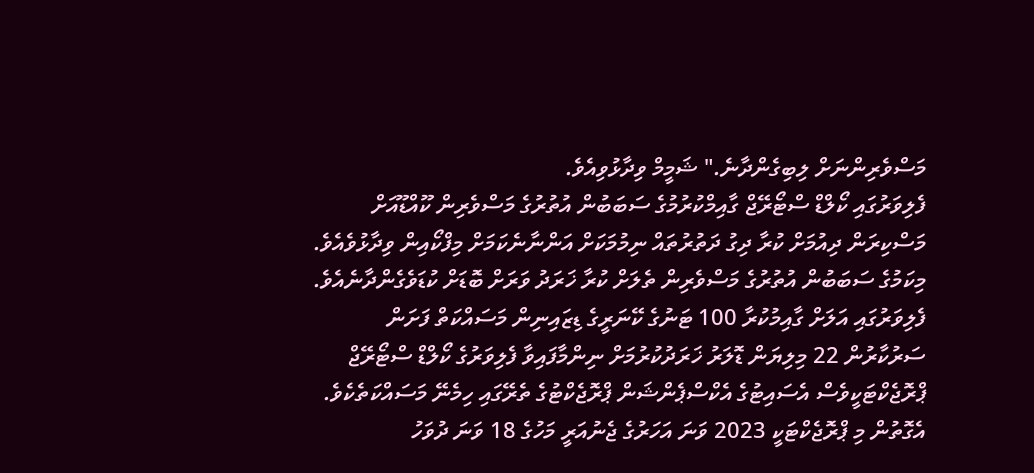މަސްވެރިންނަށް ލިބިގެންދާނެ." ޝަމީމް ވިދާޅުވިއެވެ.
ފެލިވަރުގައި ކޯލްޑް ސްޓޯރޭޖް ގާއިމްކުރުމުގެ ސަބަބުން އުތުރުގެ މަސްވެރިން ކޫއްޑޫއަށް މަސްކިރަން ދިއުމަށް ކުރާ ދިގު ދަތުރުތައް ނިމުމަކަށް އަންނާނެކަމަށް މިފްކޯއިން ވިދާޅުވެއެވެ. މިކަމުގެ ސަބަބުން އުތުރުގެ މަސްވެރިން ތެލަށް ކުރާ ޚަރަދު ވަރަށް ބޮޑަށް ކުޑަވެގެންދާނެއެވެ.
ފެލިވަރުގައި އަލަށް ގާއިމުކުރާ 100 ޓަނުގެ ކޭނަރީގެ ޑިޒައިނިން މަސައްކަތް ފަށަން ސަރުކާރުން 22 މިލިޔަން ޑޮލަރު ޚަރަދުކުރުމަށް ނިންމާފައިވާ ފެލިވަރުގެ ކޯލްޑް ސްޓޯރޭޖް ޕްރޮޖެކްޓަކީވެސް އެސައިޓުގެ އެކްސްޕެންޝަން ޕްރޮޖެކްޓުގެ ތެރޭގައި ހިމެނޭ މަސައްކަތެކެވެ.
އެގޮތުން މި ޕްރޮޖެކްޓަކީ 2023 ވަނަ އަހަރުގެ ޖެނުއަރީ މަހުގެ 18 ވަނަ ދުވަހު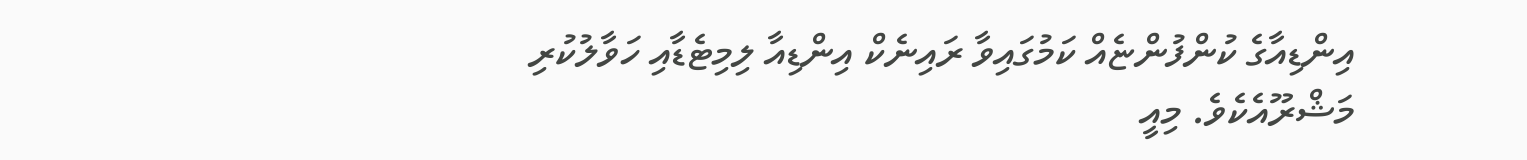އިންޑިއާގެ ކުންފުންޏެއް ކަމުގައިވާ ރައިނެކް އިންޑިއާ ލިމިޓެޑާއި ހަވާލުކުރި މަޝްރޫއެކެވެ. މިއީ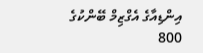އިންޑިއާގެ އެގްޒިމް ބޭންކުގެ 800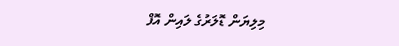މިލިޔަން ޑޮލަރުގެ ލައިން އޮފް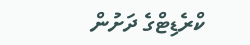ކްރެޑިޓްގެ ދަށުން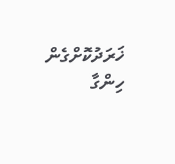ޚަރަދުކޮށްގެން ހިންގާ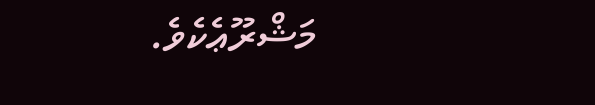މަޝްރޫޢެކެވެ.